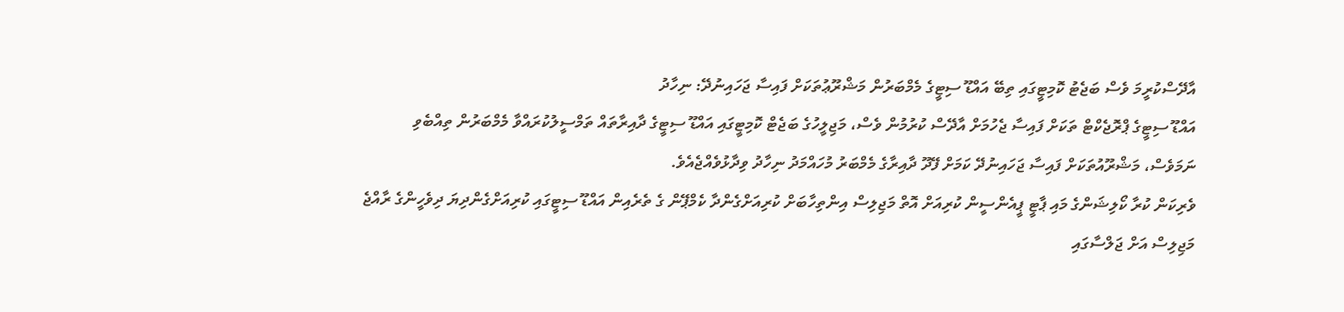އާދޭސްކުރީމަ ވެސް ބަޖެޓު ކޮމިޓީގައި ތިބޭ އައްޑޫ ސިޓީގެ މެމްބަރުން މަޝްރޫޢުތަކަށް ފައިސާ ޖަހައިނުދޭ: ނިހާދު
އައްޑޫ ސިޓީގެ ޕްރޮޖެކްޓް ތަކަށް ފައިސާ ޖެހުމަށް އާދޭސް ކުރުމުން ވެސް، މަޖިލީހުގެ ބަޖެޓް ކޮމިޓީގައި އައްޑޫ ސިޓީގެ ދާއިރާތައް ތަމްސީލުކުރައްވާ މެމްބަރުން ތިއްބެވި ނަމަވެސް، މަޝްރޫއުތަކަށް ފައިސާ ޖަހައިނުދޭ ކަމަށް ފޭދޫ ދާއިރާގެ މެމްބަރު މުހައްމަދު ނިހާދު ވިދާޅުވެއްޖެއެވެ.
ވެރިކަން ކުރާ ކޯލިޝަންގެ މައި ޕާޓީ ޕީއެންސީން ކުރިއަށް އޮތް މަޖިލިސް އިންތިހާބަށް ކުރިއަށްގެންދާ ކެމްޕޭން ގެ ތެރެއިން އައްޑޫ ސިޓީގައި ކުރިއަށްގެންދިޔަ ދިވެހީންގެ ރާއްޖެ މަޖިލިސް އަށް ޖަލްސާގައި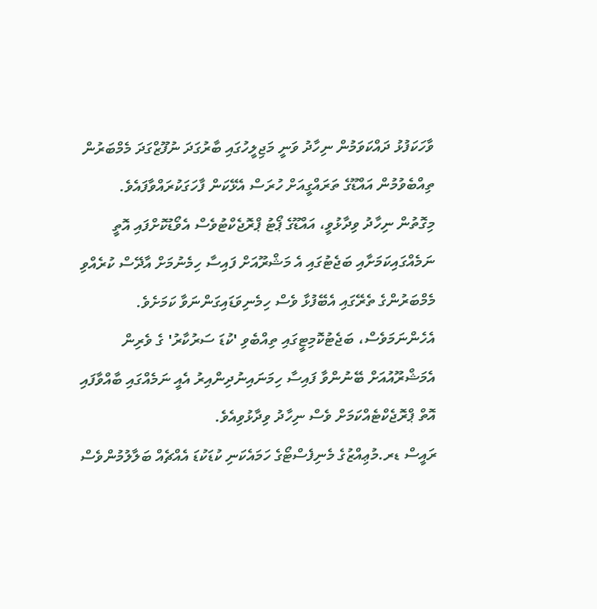ވާހަކަފުޅު ދައްކަވަމުން ނިހާދު ވަނީ މަޖިލީހުގައި ބާރުގަދަ ނުފޫޒްގަދަ މެމްބަރުން ތިއްބެވުމުން އައްޑޫގެ ތަރައްގީއަށް ހުރަސް އެޅޭކަން ފާހަގަކުރައްވާފައެވެ.
މިގޮތުން ނިހާދު ވިދާޅުވީ، އައްޑޫގެ ޕޯޓު ޕްރޮޖެކްޓުވެސް އެވޯޑުކޮށްފައި އޮތީ ނަމެއްގައިކަމަށާއި ބަޖެޓުގައި އެ މަޝްރޫއަށް ފައިސާ ހިމެނުމަށް އާދޭސް ކުރެއްވި މެމްބަރުންގެ ތެރޭގައި އެބޭފުޅާ ވެސް ހިމެނިވަޑައިގަންނަވާ ކަމަށެވެ. އެހެންނަމަވެސް، ބަޖެޓުކޮމިޓީގައި ތިއްބެވި 'ކުޑަ ސަރުކާރު' ގެ ވެރިން އެމަޝްރޫއުއަށް ބޭނުންވާ ފައިސާ ހިމަނައިނުދިންއިރު އެއީ ނަމެއްގައި ބާއްވާފައި އޮތް ޕްރޮޖެކްޓެއްކަމަށް ވެސް ނިހާދު ވިދާޅުވިއެވެ.
ރައީސް ޑރ.މުޢިއްޒުގެ މެނިފެސްޓޯގެ ހަމައެކަނި ކުޑަކުޑަ އެއްޗެއް ބަލާލުމުންވެސް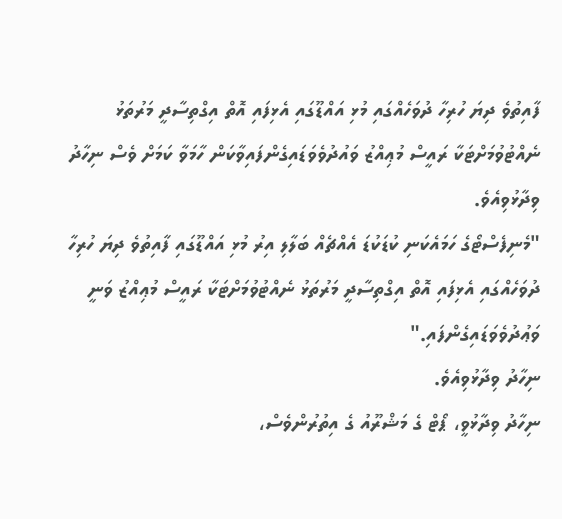ފާއިތުވެ ދިޔަ ހުރިހާ ދުވަހެއްގައި މުޅި އައްޑޫގައި އެޅިފައި އޮތް އިގްތިސާދީ މަރުތަޅު ނެއްޓުވުމަށްޓަކާ ރައީސް މުޢިއްޒު ވައުދުވެވަޑައިގެންފައިވާކަން ހާމަވާ ކަމަށް ވެސް ނިހާދު ވިދާޅުވިއެވެ.
"މެނިފެސްޓޯގެ ހަމައެކަނި ކުޑަކުޑަ އެއްޗެއް ބަލާލި އިރު މުޅި އައްޑޫގައި ފާއިތުވެ ދިޔަ ހުރިހާ ދުވަހެއްގައި އެޅިފައި އޮތް އިގްތިސާދީ މަރުތަޅު ނެއްޓުވުމަށްޓަކާ ރައީސް މުޢިއްޒު ވަނީ ވަޢުދުވެވަޑައިގެންފައި."
ނިހާދު ވިދާޅުވިއެވެ.
ނިހާދު ވިދާޅުވީ، ޕޯޓް ގެ މަޝްރޫއު ގެ އިތުރުންވެސް،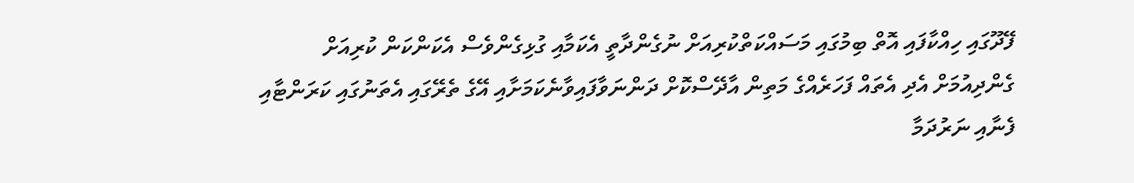ފޭދޫގައި ހިއްކާފައި އޮތް ބިމުގައި މަސައްކަތްކުރިއަށް ނުގެންދާތީ އެކަމާއި ގުޅިގެންވެސް އެކަންކަން ކުރިއަށް ގެންދިއުމަށް އެދި އެތައް ފަހަރެއްގެ މަތިން އާދޭސްކޮށް ދަންނަވާފައިވާނެކަމަށާއި އޭގެ ތެރޭގައި އެތަނުގައި ކަރަންޓާއި ފެނާއި ނަރުދަމާ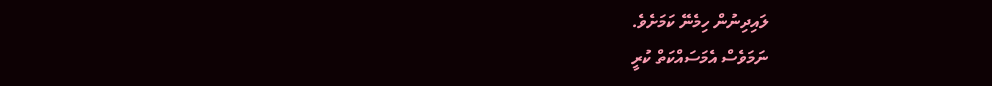ލައިދިނުން ހިމެނޭ ކަމަށެވެ.
ނަމަވެސް އެމަސައްކަތް ކުރީ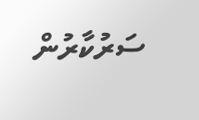ސަރުކާރުން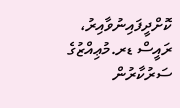ކޮށްދީފައިނުވާއިރު، ރައީސް ޑރ.މުޢިއްޒުގެ ސަރުކާރުން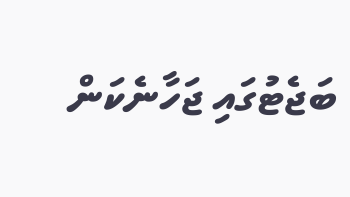ބަޖެޓުގައި ޖަހާނެކަން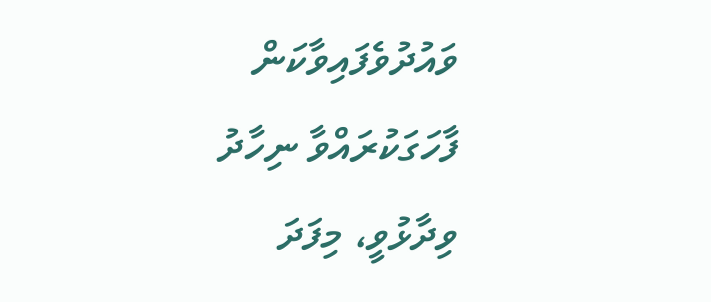ވައުދުވެފައިވާކަން ފާހަގަކުރައްވާ ނިހާދު ވިދާޅުވީ، މިފަދަ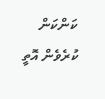ކަންކަން ކުރެވެން އޮތީ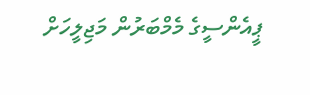ޕީއެންސީގެ މެމްބަރުން މަޖިލީހަށް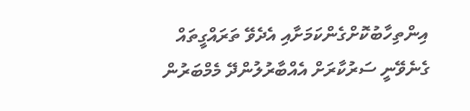އިންތިހާބުކޮށްގެންކަމަށާއި އެދެވޭ ތަރައްގީތައް ގެނެވޭނީ ސަރުކާރަށް އެއްބާރުލުންދޭ މެމްބަރުން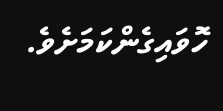ހޮވައިގެންކަމަށެވެ.